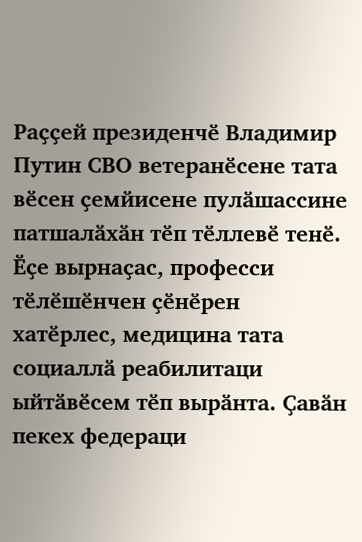Раҫҫей президенчӗ Владимир Путин СВО ветеранӗсене тата вӗсен ҫемйисене пулӑшассине патшалӑхӑн тӗп тӗллевӗ тенӗ. Ӗҫе вырнаҫас, професси тӗлӗшӗнчен ҫӗнӗрен хатӗрлес, медицина тата социаллӑ реабилитаци ыйтӑвӗсем тӗп вырӑнта. Ҫавӑн пекех федераци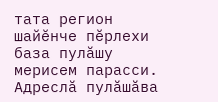тата регион шайӗнче пӗрлехи база пулӑшу мерисем парасси. Адреслӑ пулӑшӑва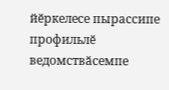йӗркелесе пырассипе профильлӗ ведомствӑсемпе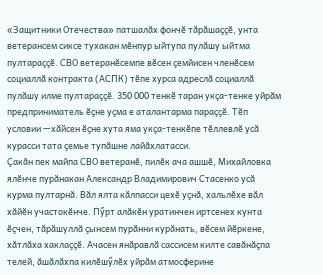«Защитники Отечества» патшалӑх фончӗ тӑрӑшаҫҫӗ, унта ветерансем сиксе тухакан мӗнпур ыйтупа пулӑшу ыйтма пултараҫҫӗ. СВО ветеранӗсемпе вӗсен ҫемйисен членӗсем социаллӑ контракта (АСПК) тӗпе хурса адреслӑ социаллӑ пулӑшу илме пултараҫҫӗ. 350 000 тенкӗ таран укҫа-тенке уйрӑм предприниматель ӗҫне уҫма е аталантарма параҫҫӗ. Тӗп условии —хӑйсен ӗҫне хута яма укҫа-тенкӗпе тӗллевлӗ усӑ курасси тата ҫемье тупӑшне лайӑхлатасси.
Ҫакӑн пек майпа СВО ветеранӗ, пилӗк ача ашшӗ, Михайловка ялӗнче пурӑнакан Александр Владимирович Стасенко усӑ курма пултарнӑ. Вӑл ялта кӑлпасси цехӗ уҫнӑ, хальлӗхе вӑл хӑйӗн участокӗнче. Пӳрт алӑкӗн уратинчен иртсенех кунта ӗҫчен, тӑрӑшуллӑ ҫынсем пурӑнни курӑнать, вӗсем йӗркене, хӑтлӑха хаклаҫҫӗ. Ачасен янӑравлӑ сассисем килте савӑнӑҫпа телей, ӑшӑлӑхпа килӗшӳлӗх уйрӑм атмосферине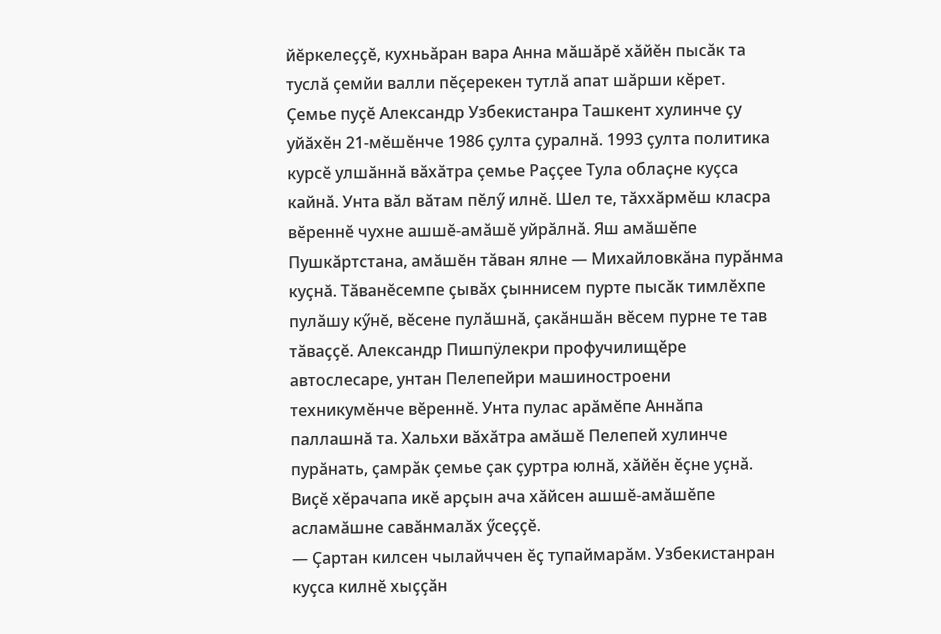йӗркелеҫҫӗ, кухньӑран вара Анна мӑшӑрӗ хӑйӗн пысӑк та туслӑ ҫемйи валли пӗҫерекен тутлӑ апат шӑрши кӗрет.
Ҫемье пуҫӗ Александр Узбекистанра Ташкент хулинче ҫу уйӑхӗн 21-мӗшӗнче 1986 ҫулта ҫуралнӑ. 1993 ҫулта политика курсӗ улшӑннӑ вӑхӑтра ҫемье Раҫҫее Тула облаҫне куҫса кайнӑ. Унта вӑл вӑтам пӗлӳ илнӗ. Шел те, тӑххӑрмӗш класра вӗреннӗ чухне ашшӗ-амӑшӗ уйрӑлнӑ. Яш амӑшӗпе Пушкӑртстана, амăшĕн тӑван ялне — Михайловкӑна пурӑнма куҫнă. Тӑванӗсемпе ҫывӑх ҫыннисем пурте пысӑк тимлӗхпе пулӑшу кӳнĕ, вӗсене пулӑшнă, ҫакӑншӑн вӗсем пурне те тав тӑваҫҫӗ. Александр Пишпÿлекри профучилищӗре автослесаре, унтан Пелепейри машиностроени техникумӗнче вӗреннӗ. Унта пулас арӑмӗпе Аннӑпа паллашнă та. Хальхи вӑхӑтра амăшĕ Пелепей хулинче пурӑнать, ҫамрӑк ҫемье ҫак ҫуртра юлнӑ, хӑйӗн ӗҫне уҫнӑ. Виҫӗ хӗрачапа икӗ арҫын ача хӑйсен ашшӗ-амӑшӗпе асламӑшне савӑнмалăх ӳсеҫҫӗ.
— Ҫартан килсен чылайччен ӗҫ тупаймарӑм. Узбекистанран куҫса килнӗ хыҫҫӑн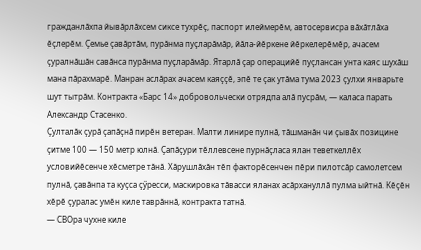гражданлӑхпа йывӑрлӑхсем сиксе тухрĕç, паспорт илеймерĕм, автосервисра вӑхӑтлӑха ӗҫлерĕм. Ҫемье ҫавӑртăм, пурӑнма пуçларăмăр, йӑла-йӗркене йӗркелерĕмĕр, ачасем ҫуралнӑшӑн савӑнса пурăнма пуçларăмăр. Ятарлӑ ҫар операцийӗ пуҫлансан унта каяс шухӑш мана пӑрахмарӗ. Манран аслӑрах ачасем каяҫҫӗ, эпӗ те ҫак утӑма тума 2023 ҫулхи январьте шут тытрӑм. Контракта «Барс 14» добровольчески отрядпа алӑ пусрăм, — каласа парать Александр Стасенко.
Ҫулталӑк ҫурӑ ҫапӑҫнӑ пирӗн ветеран. Малти линире пулнӑ, тӑшманӑн чи ҫывӑх позицине ҫитме 100 — 150 метр юлнӑ. Ҫапӑҫури тӗллевсене пурнӑҫласа ялан теветкеллӗх условийӗсенче хӗсметре тӑнӑ. Хӑрушлӑхӑн тӗп факторӗсенчен пӗри пилотсӑр самолетсем пулнӑ, ҫавӑнпа та куҫса ҫӳресси, маскировка тӑвасси яланах асӑрхануллӑ пулма ыйтнӑ. Кӗҫӗн хӗрӗ ҫуралас умӗн киле таврӑннӑ, контракта татнӑ.
— СВОра чухне киле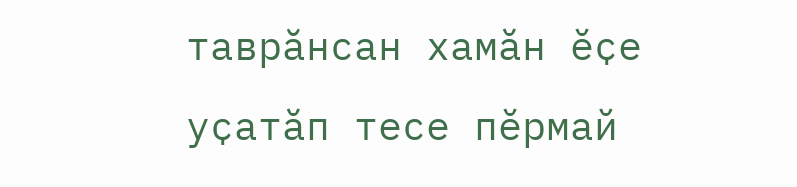таврăнсан хамӑн ӗҫе уҫатӑп тесе пӗрмай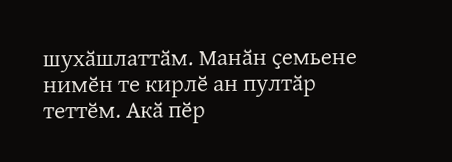шухӑшлаттӑм. Манӑн ҫемьене нимӗн те кирлӗ ан пултӑр теттӗм. Акӑ пӗр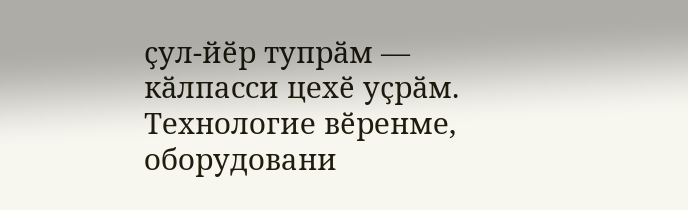ҫул-йӗр тупрӑм — кӑлпасси цехӗ уҫрӑм. Технологие вӗренме, оборудовани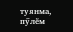туянма, пӳлӗм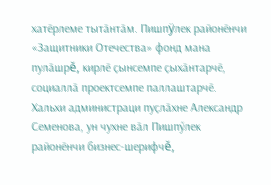хатӗрлеме тытӑнтӑм. Пишпÿлек районӗнчи «Защитники Отечества» фонд мана пулӑшрĕ, кирлӗ ҫынсемпе ҫыхӑнтарчӗ, социаллӑ проектсемпе паллаштарчӗ. Хальхи администраци пуҫлӑхне Александр Семенова, ун чухне вӑл Пишпӳлек районӗнчи бизнес-шерифчĕ,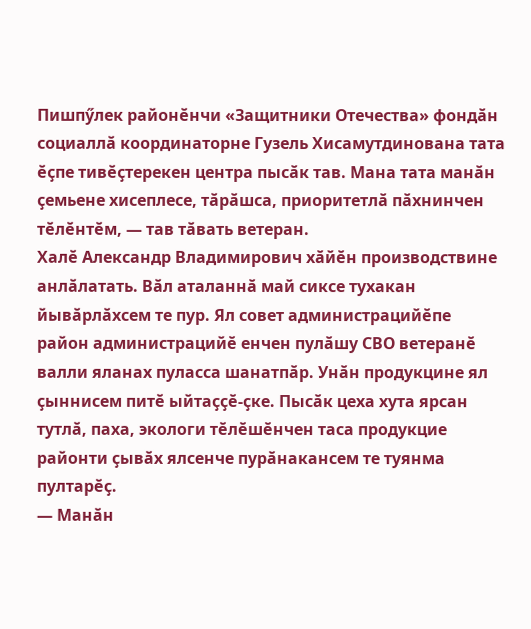Пишпӳлек районӗнчи «Защитники Отечества» фондӑн социаллӑ координаторне Гузель Хисамутдинована тата ӗҫпе тивӗҫтерекен центра пысӑк тав. Мана тата манӑн ҫемьене хисеплесе, тӑрӑшса, приоритетлӑ пӑхнинчен тӗлӗнтӗм, — тав тӑвать ветеран.
Халӗ Александр Владимирович хӑйӗн производствине анлӑлатать. Вӑл аталаннӑ май сиксе тухакан йывӑрлӑхсем те пур. Ял совет администрацийӗпе район администрацийӗ енчен пулӑшу СВО ветеранӗ валли яланах пуласса шанатпӑр. Унӑн продукцине ял ҫыннисем питӗ ыйтаҫҫӗ-ҫке. Пысӑк цеха хута ярсан тутлӑ, паха, экологи тӗлӗшӗнчен таса продукцие районти ҫывӑх ялсенче пурӑнакансем те туянма пултарӗҫ.
— Манӑн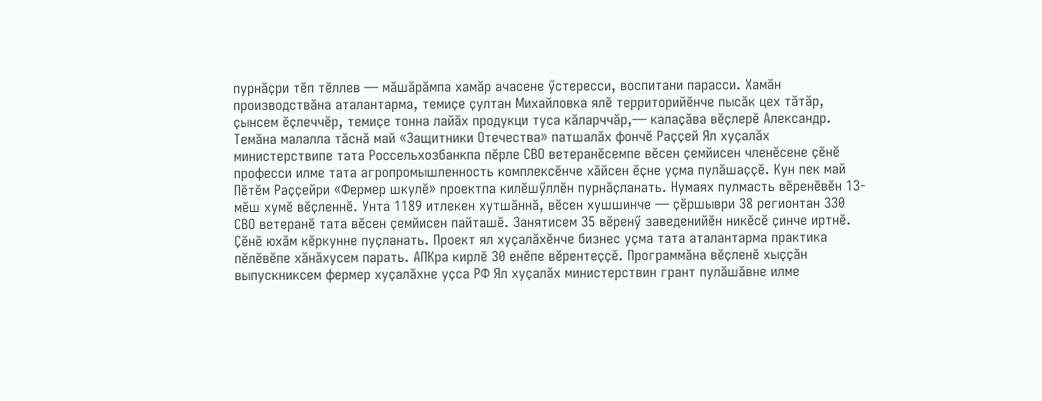пурнӑҫри тӗп тӗллев — мӑшӑрӑмпа хамăр ачасене ӳстересси, воспитани парасси. Хамăн производствăна аталантарма, темиҫе ҫултан Михайловка ялӗ территорийӗнче пысӑк цех тӑтӑр, ҫынсем ӗҫлеччӗр, темиҫе тонна лайӑх продукци туса кӑларччӑр,— калаҫӑва вӗҫлерӗ Александр.
Темӑна малалла тӑснӑ май «Защитники Отечества» патшалӑх фончӗ Раҫҫей Ял хуҫалӑх министерствипе тата Россельхозбанкпа пӗрле СВО ветеранӗсемпе вӗсен ҫемйисен членӗсене ҫӗнӗ професси илме тата агропромышленность комплексӗнче хӑйсен ӗҫне уҫма пулӑшаҫҫӗ. Кун пек май Пӗтӗм Раҫҫейри «Фермер шкулӗ» проектпа килӗшӳллӗн пурнӑҫланать. Нумаях пулмасть вӗренӗвӗн 13-мӗш хумӗ вӗҫленнӗ. Унта 1189 итлекен хутшӑннӑ, вӗсен хушшинче — ҫӗршыври 38 регионтан 330 СВО ветеранӗ тата вӗсен ҫемйисен пайташӗ. Занятисем 35 вӗренӳ заведенийӗн никӗсӗ ҫинче иртнӗ. Ҫӗнӗ юхӑм кӗркунне пуҫланать. Проект ял хуҫалӑхӗнче бизнес уҫма тата аталантарма практика пӗлӗвӗпе хӑнӑхусем парать. АПКра кирлӗ 30 енӗпе вӗрентеҫҫӗ. Программӑна вӗҫленӗ хыҫҫӑн выпускниксем фермер хуҫалӑхне уҫса РФ Ял хуҫалӑх министерствин грант пулӑшӑвне илме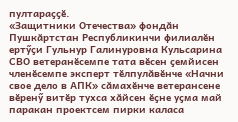пултараҫҫӗ.
«Защитники Отечества» фондӑн Пушкӑртстан Республикинчи филиалӗн ертӳҫи Гульнур Галинуровна Кульсарина СВО ветеранӗсемпе тата вӗсен ҫемйисен членӗсемпе эксперт тӗлпулӑвӗнче «Начни свое дело в АПК» сӑмахӗнче ветерансене вӗренӳ витӗр тухса хӑйсен ӗҫне уҫма май паракан проектсем пирки каласа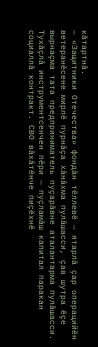кӑтартнă.
— «Защитники Отечества» фондӑн тӗллевӗ — ятарлӑ ҫар операцийӗн ветеранӗсене мирлӗ пурнӑҫа хӑнӑхма пулӑшасси, ҫав шутра ӗҫе вырнаҫма тата предприниматель пуҫарӑвне аталантарма пулӑшасси. Тухӑҫлӑ инструментсенчен пӗри — пуҫламӑш капитал паракан социаллӑ контракт. СВО вӑхӑтӗнче пиҫӗхнӗ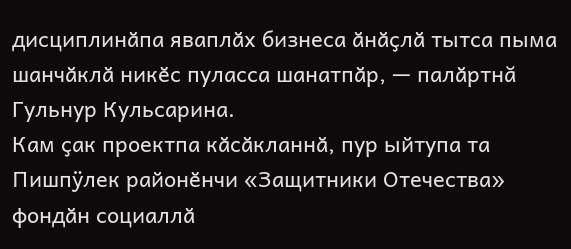дисциплинӑпа яваплӑх бизнеса ӑнӑҫлӑ тытса пыма шанчӑклӑ никӗс пуласса шанатпӑр, — палӑртнă Гульнур Кульсарина.
Кам ҫак проектпа кӑсӑкланнӑ, пур ыйтупа та Пишпÿлек районӗнчи «Защитники Отечества» фондӑн социаллӑ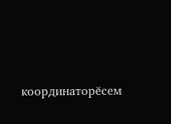координаторӗсем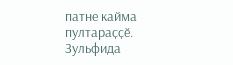патне кайма пултараҫҫӗ.
Зульфида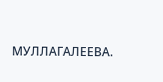МУЛЛАГАЛЕЕВА.